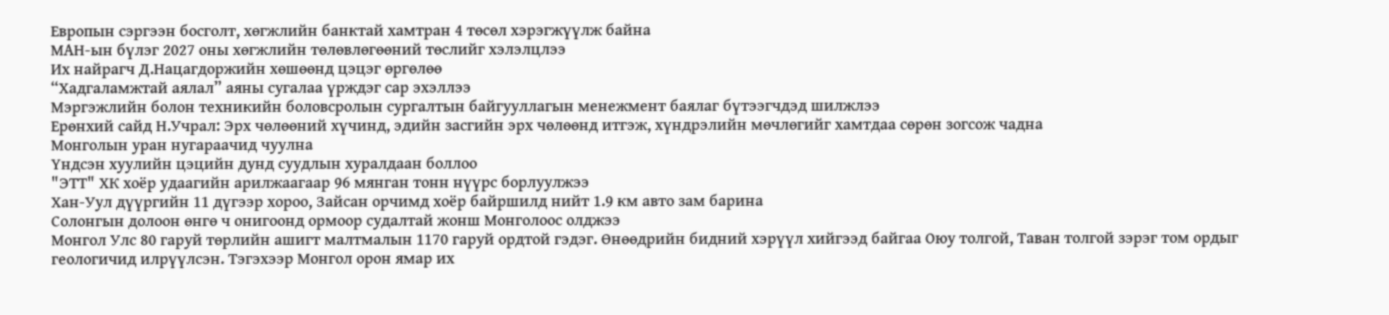Европын сэргээн босголт, хөгжлийн банктай хамтран 4 төсөл хэрэгжүүлж байна
МАН-ын бүлэг 2027 оны хөгжлийн төлөвлөгөөний төслийг хэлэлцлээ
Их найрагч Д.Нацагдоржийн хөшөөнд цэцэг өргөлөө
“Хадгаламжтай аялал” аяны сугалаа үрждэг сар эхэллээ
Мэргэжлийн болон техникийн боловсролын сургалтын байгууллагын менежмент баялаг бүтээгчдэд шилжлээ
Ерөнхий сайд Н.Учрал: Эрх чөлөөний хүчинд, эдийн засгийн эрх чөлөөнд итгэж, хүндрэлийн мөчлөгийг хамтдаа сөрөн зогсож чадна
Монголын уран нугараачид чуулна
Үндсэн хуулийн цэцийн дунд суудлын хуралдаан боллоо
"ЭТТ" ХК хоёр удаагийн арилжаагаар 96 мянган тонн нүүрс борлуулжээ
Хан-Уул дүүргийн 11 дүгээр хороо, Зайсан орчимд хоёр байршилд нийт 1.9 км авто зам барина
Солонгын долоон өнгө ч онигоонд ормоор судалтай жонш Монголоос олджээ
Монгол Улс 80 гаруй төрлийн ашигт малтмалын 1170 гаруй ордтой гэдэг. Өнөөдрийн бидний хэрүүл хийгээд байгаа Оюу толгой, Таван толгой зэрэг том ордыг геологичид илрүүлсэн. Тэгэхээр Монгол орон ямар их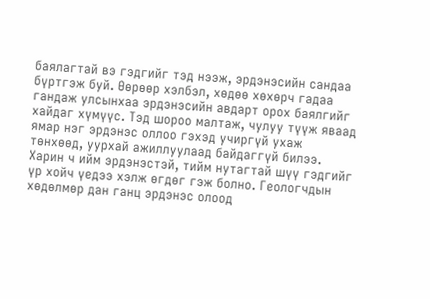баялагтай вэ гэдгийг тэд нээж, эрдэнэсийн сандаа бүртгэж буй. Өөрөөр хэлбэл, хөдөө хөхөрч гадаа гандаж улсынхаа эрдэнэсийн авдарт орох баялгийг хайдаг хүмүүс. Тэд шороо малтаж, чулуу түүж яваад ямар нэг эрдэнэс оллоо гэхэд учиргүй ухаж төнхөөд, уурхай ажиллуулаад байдаггүй билээ. Харин ч ийм эрдэнэстэй, тийм нутагтай шүү гэдгийг үр хойч үедээ хэлж өгдөг гэж болно. Геологчдын хөдөлмөр дан ганц эрдэнэс олоод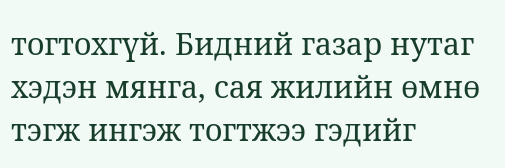тогтохгүй. Бидний газар нутаг хэдэн мянга, сая жилийн өмнө тэгж ингэж тогтжээ гэдийг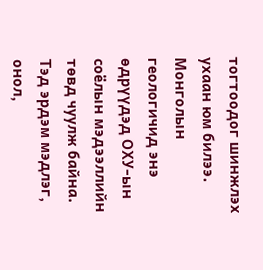тогтоодог шинжлэх ухаан юм билээ.
Монголын геологичид энэ өдрүүдэд ОХУ-ын соёлын мэдээллийн төвд чуулж байна. Тэд эрдэм мэдлэг, онол,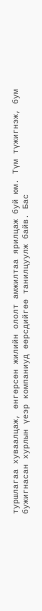туршлагаа хуваалцаж, өнгөрсөн жилийн ололт амжилтаа ярилцаж буй юм. Түм түжигнэж, бум бужигнасан хурлын үеэр компаниуд өөрсдийгөө танилцуулж байв. Бас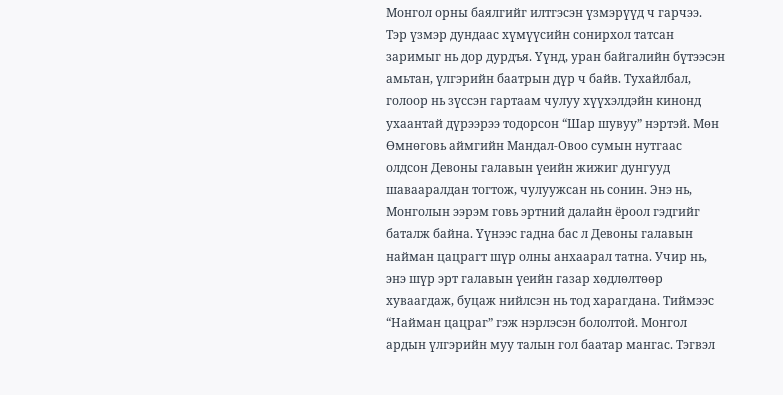Монгол орны баялгийг илтгэсэн үзмэрүүд ч гарчээ. Тэр үзмэр дундаас хүмүүсийн сонирхол татсан заримыг нь дор дурдъя. Үүнд, уран байгалийн бүтээсэн амьтан, үлгэрийн баатрын дүр ч байв. Тухайлбал, голоор нь зүссэн гартаам чулуу хүүхэлдэйн кинонд ухаантай дүрээрээ тодорсон “Шар шувуу” нэртэй. Мөн Өмнөговь аймгийн Мандал-Овоо сумын нутгаас олдсон Девоны галавын үеийн жижиг дунгууд шавааралдан тогтож, чулуужсан нь сонин. Энэ нь, Монголын ээрэм говь эртний далайн ёроол гэдгийг баталж байна. Үүнээс гадна бас л Девоны галавын найман цацрагт шүр олны анхаарал татна. Учир нь, энэ шүр эрт галавын үеийн газар хөдлөлтөөр хуваагдаж, буцаж нийлсэн нь тод харагдана. Тиймээс “Найман цацраг” гэж нэрлэсэн бололтой. Монгол ардын үлгэрийн муу талын гол баатар мангас. Тэгвэл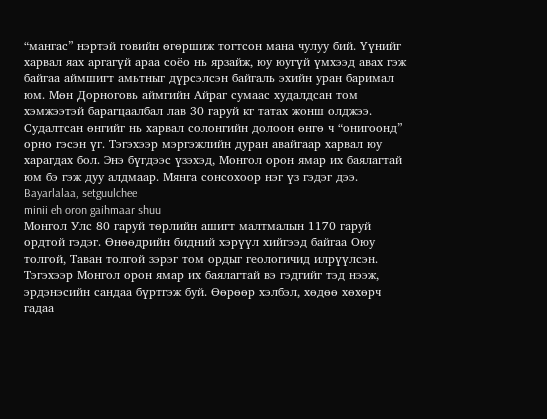“мангас” нэртэй говийн өгөршиж тогтсон мана чулуу бий. Үүнийг харвал яах аргагүй араа соёо нь ярзайж, юу юугүй үмхээд авах гэж байгаа аймшигт амьтныг дүрсэлсэн байгаль эхийн уран баримал юм. Мөн Дорноговь аймгийн Айраг сумаас худалдсан том хэмжээтэй барагцаалбал лав 30 гаруй кг татах жонш олджээ. Судалтсан өнгийг нь харвал солонгийн долоон өнгө ч “онигоонд” орно гэсэн үг. Тэгэхээр мэргэжлийн дуран авайгаар харвал юу харагдах бол. Энэ бүгдээс үзэхэд, Монгол орон ямар их баялагтай юм бэ гэж дуу алдмаар. Мянга сонсохоор нэг үз гэдэг дээ.
Bayarlalaa, setguulchee
minii eh oron gaihmaar shuu
Монгол Улс 80 гаруй төрлийн ашигт малтмалын 1170 гаруй ордтой гэдэг. Өнөөдрийн бидний хэрүүл хийгээд байгаа Оюу толгой, Таван толгой зэрэг том ордыг геологичид илрүүлсэн. Тэгэхээр Монгол орон ямар их баялагтай вэ гэдгийг тэд нээж, эрдэнэсийн сандаа бүртгэж буй. Өөрөөр хэлбэл, хөдөө хөхөрч гадаа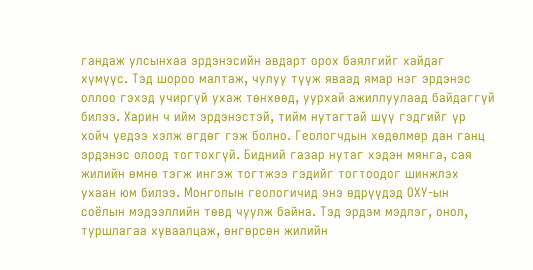гандаж улсынхаа эрдэнэсийн авдарт орох баялгийг хайдаг хүмүүс. Тэд шороо малтаж, чулуу түүж яваад ямар нэг эрдэнэс оллоо гэхэд учиргүй ухаж төнхөөд, уурхай ажиллуулаад байдаггүй билээ. Харин ч ийм эрдэнэстэй, тийм нутагтай шүү гэдгийг үр хойч үедээ хэлж өгдөг гэж болно. Геологчдын хөдөлмөр дан ганц эрдэнэс олоод тогтохгүй. Бидний газар нутаг хэдэн мянга, сая жилийн өмнө тэгж ингэж тогтжээ гэдийг тогтоодог шинжлэх ухаан юм билээ. Монголын геологичид энэ өдрүүдэд ОХУ-ын соёлын мэдээллийн төвд чуулж байна. Тэд эрдэм мэдлэг, онол, туршлагаа хуваалцаж, өнгөрсөн жилийн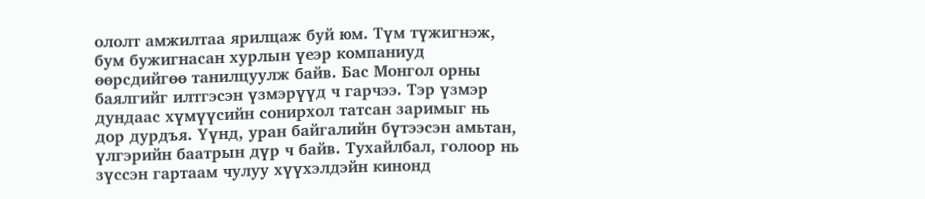ололт амжилтаа ярилцаж буй юм. Түм түжигнэж, бум бужигнасан хурлын үеэр компаниуд өөрсдийгөө танилцуулж байв. Бас Монгол орны баялгийг илтгэсэн үзмэрүүд ч гарчээ. Тэр үзмэр дундаас хүмүүсийн сонирхол татсан заримыг нь дор дурдъя. Үүнд, уран байгалийн бүтээсэн амьтан, үлгэрийн баатрын дүр ч байв. Тухайлбал, голоор нь зүссэн гартаам чулуу хүүхэлдэйн кинонд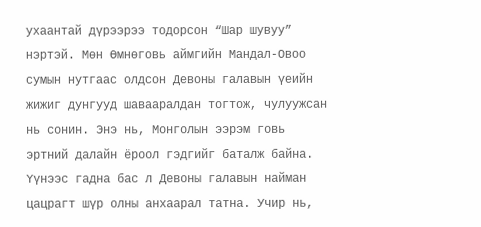ухаантай дүрээрээ тодорсон “Шар шувуу” нэртэй. Мөн Өмнөговь аймгийн Мандал-Овоо сумын нутгаас олдсон Девоны галавын үеийн жижиг дунгууд шавааралдан тогтож, чулуужсан нь сонин. Энэ нь, Монголын ээрэм говь эртний далайн ёроол гэдгийг баталж байна. Үүнээс гадна бас л Девоны галавын найман цацрагт шүр олны анхаарал татна. Учир нь,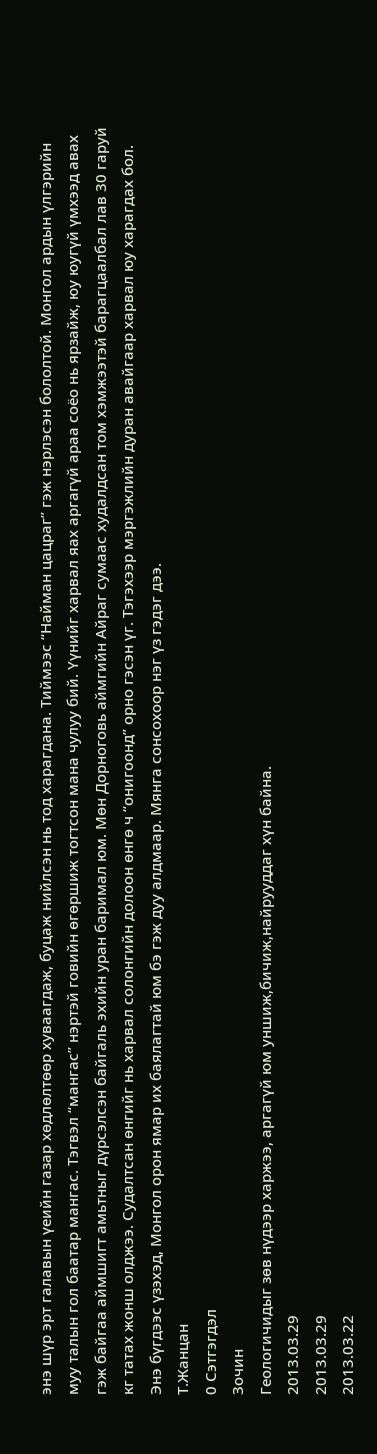энэ шүр эрт галавын үеийн газар хөдлөлтөөр хуваагдаж, буцаж нийлсэн нь тод харагдана. Тиймээс “Найман цацраг” гэж нэрлэсэн бололтой. Монгол ардын үлгэрийн муу талын гол баатар мангас. Тэгвэл “мангас” нэртэй говийн өгөршиж тогтсон мана чулуу бий. Үүнийг харвал яах аргагүй араа соёо нь ярзайж, юу юугүй үмхээд авах гэж байгаа аймшигт амьтныг дүрсэлсэн байгаль эхийн уран баримал юм. Мөн Дорноговь аймгийн Айраг сумаас худалдсан том хэмжээтэй барагцаалбал лав 30 гаруй кг татах жонш олджээ. Судалтсан өнгийг нь харвал солонгийн долоон өнгө ч “онигоонд” орно гэсэн үг. Тэгэхээр мэргэжлийн дуран авайгаар харвал юу харагдах бол. Энэ бүгдээс үзэхэд, Монгол орон ямар их баялагтай юм бэ гэж дуу алдмаар. Мянга сонсохоор нэг үз гэдэг дээ.
Т.Жанцан
0 Сэтгэгдэл
Зочин
Геологичидыг зөв нүдээр харжээ, аргагүй юм уншиж,бичиж,найрууддаг хүн байна.
2013.03.29
2013.03.29
2013.03.22